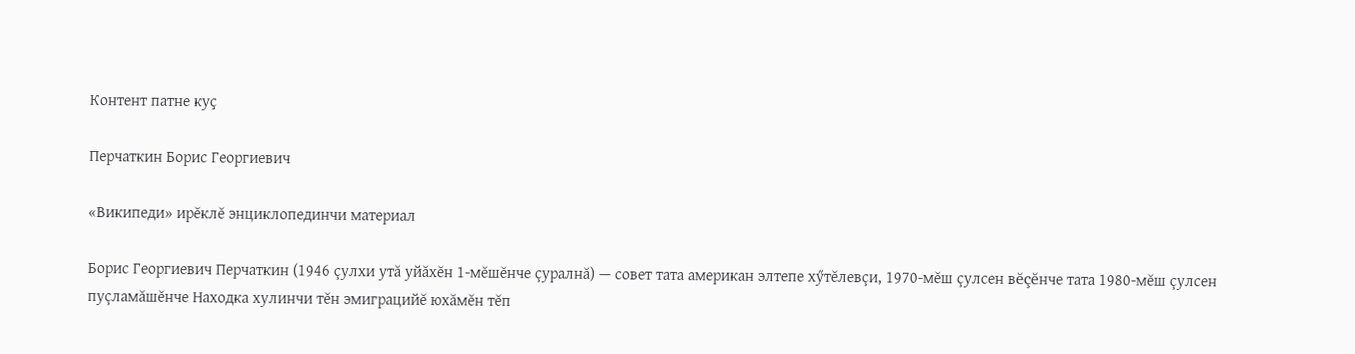Контент патне куҫ

Перчаткин Борис Георгиевич

«Википеди» ирĕклĕ энциклопединчи материал

Борис Георгиевич Перчаткин (1946 çулхи утă уйăхĕн 1-мĕшĕнче çуралнă) — совет тата американ элтепе хӳтĕлевçи, 1970-мĕш çулсен вĕçĕнче тата 1980-мĕш çулсен пуçламăшĕнче Находка хулинчи тĕн эмиграцийĕ юхăмĕн тĕп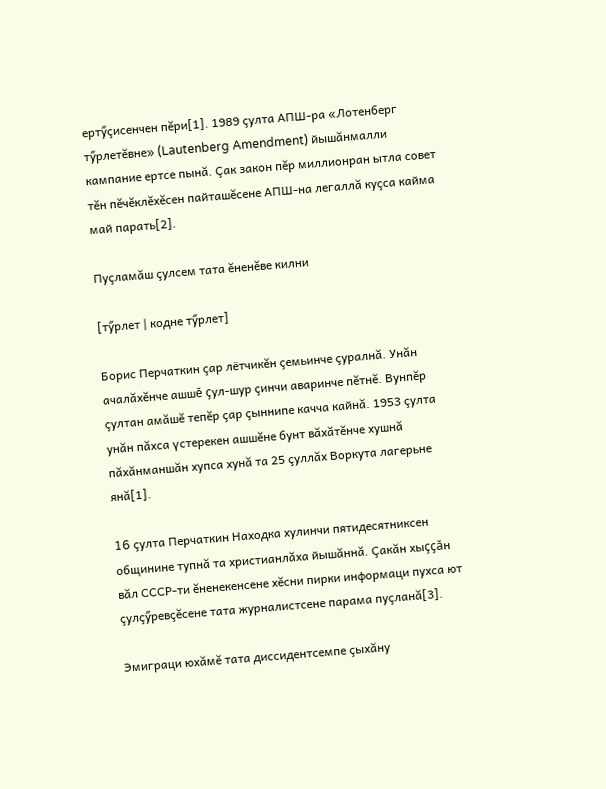ертӳçисенчен пĕри[1]. 1989 çулта АПШ-ра «Лотенберг тӳрлетĕвне» (Lautenberg Amendment) йышăнмалли кампание ертсе пынă. Çак закон пĕр миллионран ытла совет тĕн пĕчĕклĕхĕсен пайташĕсене АПШ-на легаллă куçса кайма май парать[2].

Пуçламăш çулсем тата ĕненĕве килни

[тӳрлет | кодне тӳрлет]

Борис Перчаткин çар лётчикĕн çемьинче çуралнă. Унăн ачалăхĕнче ашшĕ çул-шур çинчи аваринче пĕтнĕ. Вунпĕр çултан амăшĕ тепĕр çар çыннипе качча кайнă. 1953 çулта унăн пăхса үстерекен ашшĕне бунт вăхăтĕнче хушнă пăхăнманшăн хупса хунă та 25 çуллăх Воркута лагерьне янă[1].

16 çулта Перчаткин Находка хулинчи пятидесятниксен общинине тупнă та христианлăха йышăннă. Çакăн хыççăн вăл СССР-ти ĕненекенсене хĕсни пирки информаци пухса ют çулçӳревçĕсене тата журналистсене парама пуçланă[3].

Эмиграци юхăмĕ тата диссидентсемпе çыхăну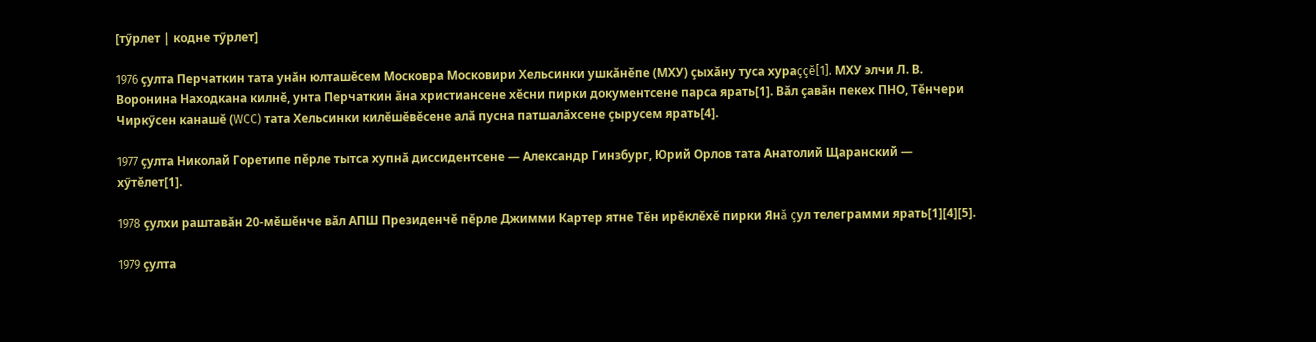[тӳрлет | кодне тӳрлет]

1976 çулта Перчаткин тата унăн юлташĕсем Московра Московири Хельсинки ушкăнĕпе (МХУ) çыхăну туса хураççĕ[1]. МХУ элчи Л. В. Воронина Находкана килнĕ, унта Перчаткин ăна христиансене хĕсни пирки документсене парса ярать[1]. Вăл çавăн пекех ПНО, Тĕнчери Чиркӳсен канашĕ (WCC) тата Хельсинки килĕшĕвĕсене алă пусна патшалăхсене çырусем ярать[4].

1977 çулта Николай Горетипе пĕрле тытса хупнă диссидентсене — Александр Гинзбург, Юрий Орлов тата Анатолий Щаранский — хӳтĕлет[1].

1978 çулхи раштавăн 20-мĕшĕнче вăл АПШ Президенчĕ пĕрле Джимми Картер ятне Тĕн ирĕклĕхĕ пирки Янă çул телеграмми ярать[1][4][5].

1979 çулта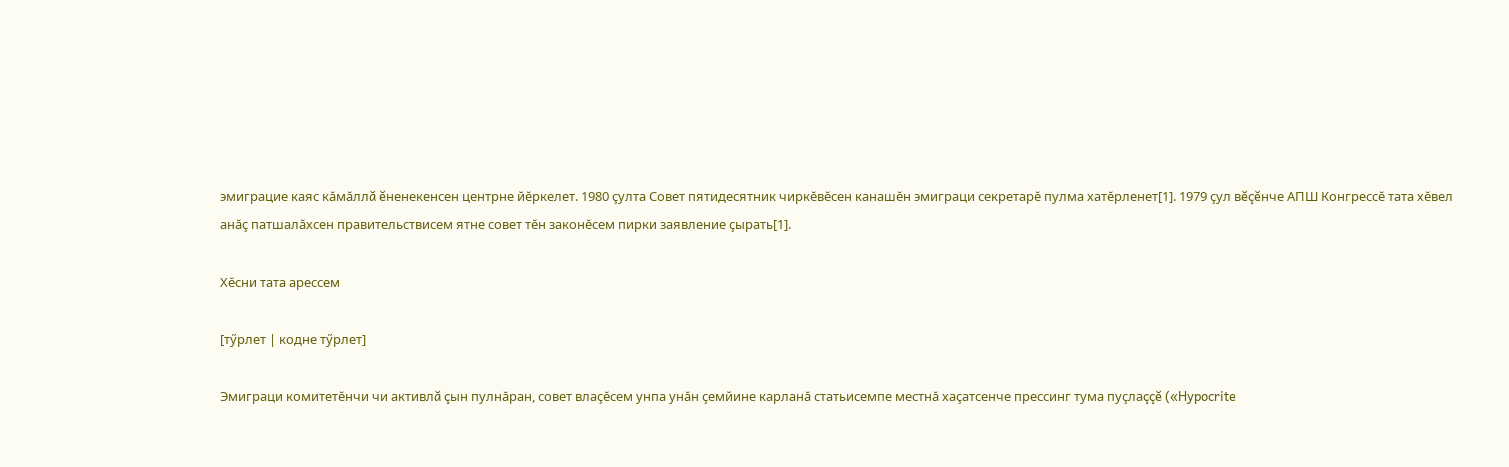эмиграцие каяс кăмăллă ĕненекенсен центрне йĕркелет. 1980 çулта Совет пятидесятник чиркĕвĕсен канашĕн эмиграци секретарĕ пулма хатĕрленет[1]. 1979 çул вĕçĕнче АПШ Конгрессĕ тата хĕвел анăç патшалăхсен правительствисем ятне совет тĕн законĕсем пирки заявление çырать[1].

Хĕсни тата арессем

[тӳрлет | кодне тӳрлет]

Эмиграци комитетĕнчи чи активлă çын пулнăран, совет влаçĕсем унпа унăн çемйине карланă статьисемпе местнă хаçатсенче прессинг тума пуçлаççĕ («Hypocrite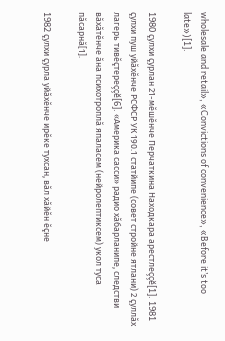wholesale and retail», «Convictions of convenience», «Before it’s too late»)[1].

1980 çулхи çурлан 21-мĕшĕнче Перчаткина Находкара арестлеççĕ[1]. 1981 çулхи пуш уйăхĕнче РСФСР УК 190.1 статйипе (совет стройне ятлани) 2 çуллăх лагерь тивĕçтереççĕ[6]. «Америка сасси» радио хăбарланипе, следстви вăхăтĕнче ăна психотроплă япаласем (нейролептиксем) укол туса пăсарнă[1].

1982 çулхи çурла уйăхĕнче ирĕке тухсан, вăл хăйĕн ĕçне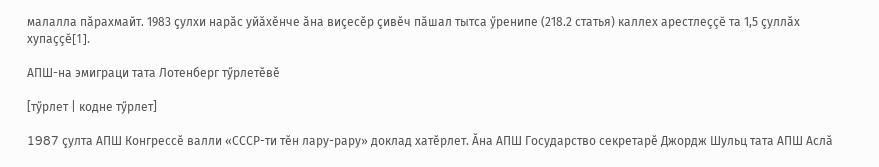малалла пăрахмайт. 1983 çулхи нарăс уйăхĕнче ăна виçесĕр çивĕч пăшал тытса ӳренипе (218.2 статья) каллех арестлеççĕ та 1,5 çуллăх хупаççĕ[1].

АПШ-на эмиграци тата Лотенберг тӳрлетĕвĕ

[тӳрлет | кодне тӳрлет]

1987 çулта АПШ Конгрессĕ валли «СССР-ти тĕн лару-рару» доклад хатĕрлет. Ăна АПШ Государство секретарĕ Джордж Шульц тата АПШ Аслă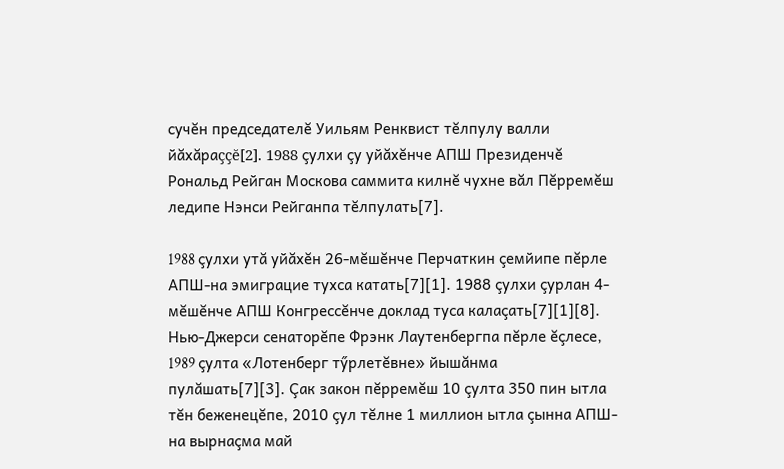сучĕн председателĕ Уильям Ренквист тĕлпулу валли йăхăраççĕ[2]. 1988 çулхи çу уйăхĕнче АПШ Президенчĕ Рональд Рейган Москова саммита килнĕ чухне вăл Пĕрремĕш ледипе Нэнси Рейганпа тĕлпулать[7].

1988 çулхи утă уйăхĕн 26-мĕшĕнче Перчаткин çемйипе пĕрле АПШ-на эмиграцие тухса катать[7][1]. 1988 çулхи çурлан 4-мĕшĕнче АПШ Конгрессĕнче доклад туса калаçать[7][1][8]. Нью-Джерси сенаторĕпе Фрэнк Лаутенбергпа пĕрле ĕçлесе, 1989 çулта «Лотенберг тӳрлетĕвне» йышăнма пулăшать[7][3]. Çак закон пĕрремĕш 10 çулта 350 пин ытла тĕн беженецĕпе, 2010 çул тĕлне 1 миллион ытла çынна АПШ-на вырнаçма май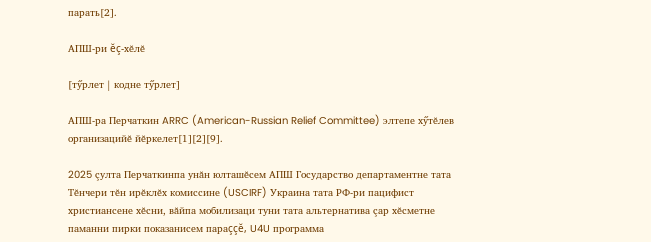парать[2].

АПШ-ри ĕç-хĕлĕ

[тӳрлет | кодне тӳрлет]

АПШ-ра Перчаткин ARRC (American-Russian Relief Committee) элтепе хӳтĕлев организацийĕ йĕркелет[1][2][9].

2025 çулта Перчаткинпа унăн юлташĕсем АПШ Государство департаментне тата Тĕнчери тĕн ирĕклĕх комиссине (USCIRF) Украина тата РФ-ри пацифист христиансене хĕсни, вăйпа мобилизаци туни тата альтернатива çар хĕсметне паманни пирки показанисем параççĕ, U4U программа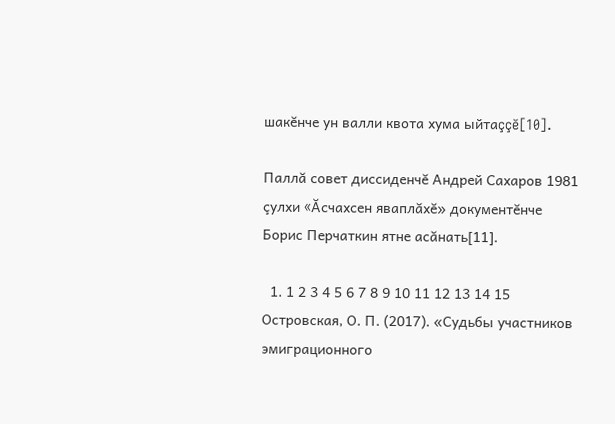шакĕнче ун валли квота хума ыйтаççĕ[10].

Паллă совет диссиденчĕ Андрей Сахаров 1981 çулхи «Ăсчахсен яваплăхĕ» документĕнче Борис Перчаткин ятне асăнать[11].

  1. 1 2 3 4 5 6 7 8 9 10 11 12 13 14 15 Островская, О. П. (2017). «Судьбы участников эмиграционного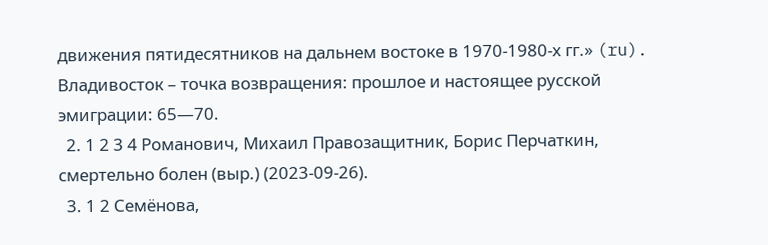движения пятидесятников на дальнем востоке в 1970-1980-х гг.» (ru). Владивосток – точка возвращения: прошлое и настоящее русской эмиграции: 65—70.
  2. 1 2 3 4 Романович, Михаил Правозащитник, Борис Перчаткин, смертельно болен (выр.) (2023-09-26).
  3. 1 2 Семёнова,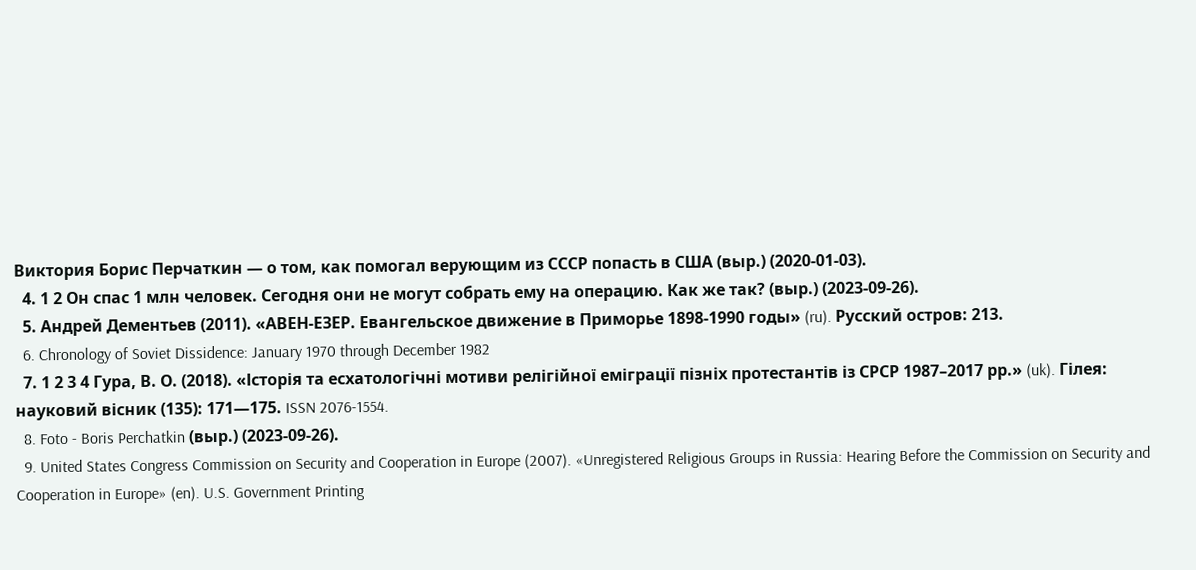Виктория Борис Перчаткин — о том, как помогал верующим из СССР попасть в США (выр.) (2020-01-03).
  4. 1 2 Он спас 1 млн человек. Сегодня они не могут собрать ему на операцию. Как же так? (выр.) (2023-09-26).
  5. Андрей Дементьев (2011). «АВЕН-ЕЗЕР. Евангельское движение в Приморье 1898-1990 годы» (ru). Русский остров: 213.
  6. Chronology of Soviet Dissidence: January 1970 through December 1982
  7. 1 2 3 4 Гура, В. О. (2018). «Історія та есхатологічні мотиви релігійної еміграції пізніх протестантів із СРСР 1987–2017 рр.» (uk). Гілея: науковий вісник (135): 171—175. ISSN 2076-1554.
  8. Foto - Boris Perchatkin (выр.) (2023-09-26).
  9. United States Congress Commission on Security and Cooperation in Europe (2007). «Unregistered Religious Groups in Russia: Hearing Before the Commission on Security and Cooperation in Europe» (en). U.S. Government Printing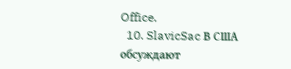Office.
  10. SlavicSac В США обсуждают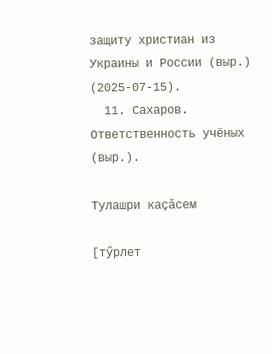защиту христиан из Украины и России (выр.) (2025-07-15).
  11. Сахаров. Ответственность учёных (выр.).

Тулашри каçăсем

[тӳрлет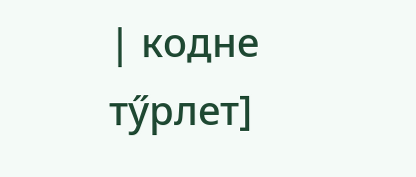| кодне тӳрлет]